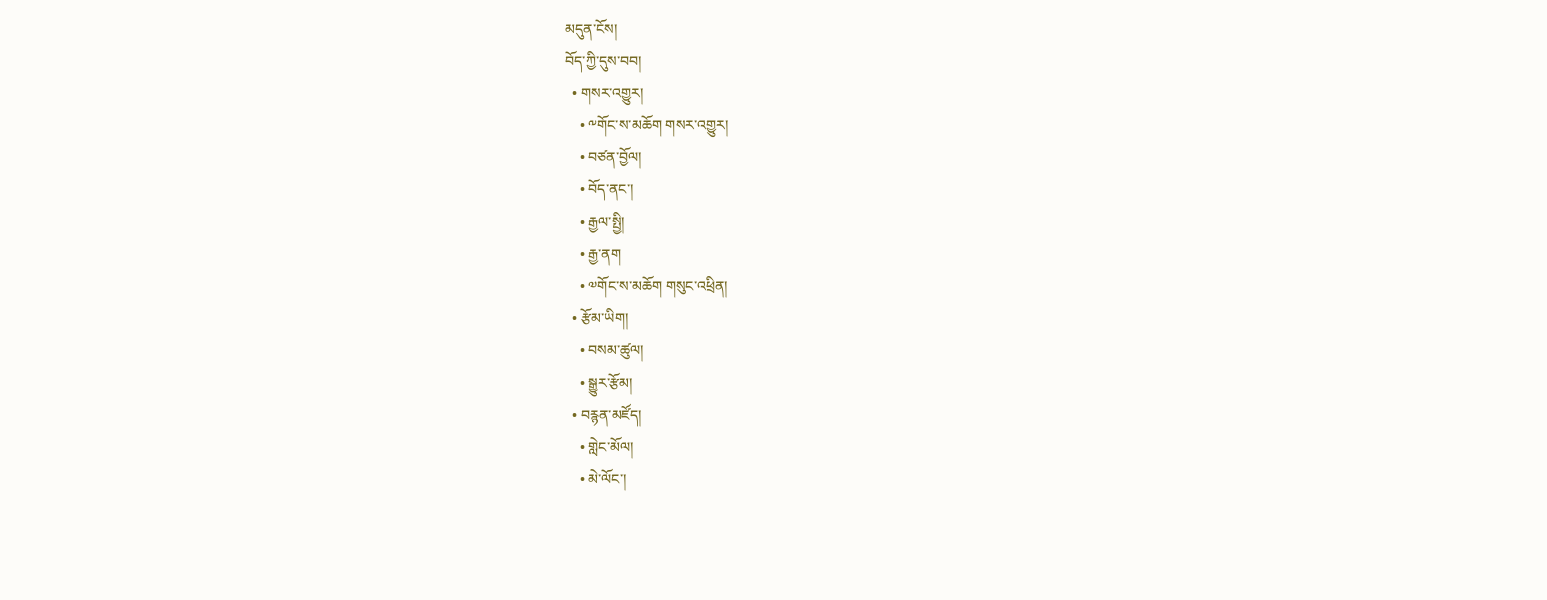མདུན་ངོས།
བོད་ཀྱི་དུས་བབ།
  • གསར་འགྱུར།
    • ༸གོང་ས་མཆོག གསར་འགྱུར།
    • བཙན་བྱོལ།
    • བོད་ནང་།
    • རྒྱལ་སྤྱི།
    • རྒྱ་ནག
    • ༧གོང་ས་མཆོག གསུང་འཕྲིན།
  • རྩོམ་ཡིག།
    • བསམ་ཚུལ།
    • སྒྱུར་རྩོམ།
  • བརྙན་མཛོད།
    • གླེང་མོལ།
    • མེ་ལོང་།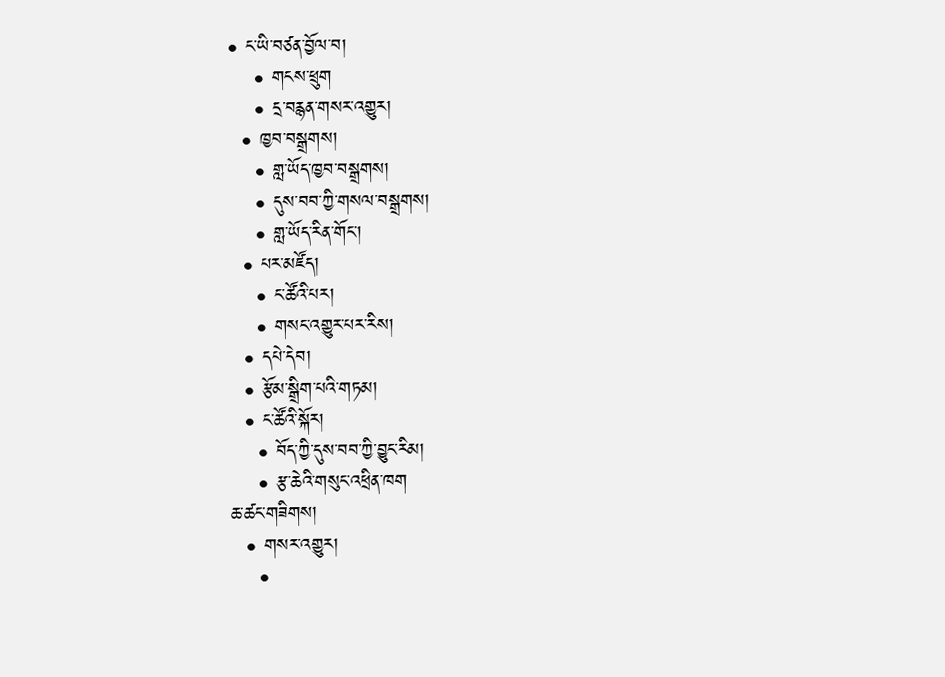• ང་ཡི་བཙན་བྱོལ་བ།
    • གངས་ཕྲུག
    • དྲ་བརྙན་གསར་འགྱུར།
  • ཁྱབ་བསྒྲགས།
    • གླ་ཡོད་ཁྱབ་བསྒྲགས།
    • དུས་བབ་ཀྱི་གསལ་བསྒྲགས།
    • གླ་ཡོད་རིན་གོང་།
  • པར་མཛོད།
    • ང་ཚོའི་པར།
    • གསང་འགྱུར་པར་རིས།
  • དཔེ་དེབ།
  • རྩོམ་སྒྲིག་པའི་གཏམ།
  • ང་ཚོའི་སྐོར།
    • བོད་ཀྱི་དུས་བབ་ཀྱི་བྱུང་རིམ།
    • རྩ་ཆེའི་གསུང་འཕྲིན་ཁག
ཆ་ཚང་གཟིགས།
  • གསར་འགྱུར།
    •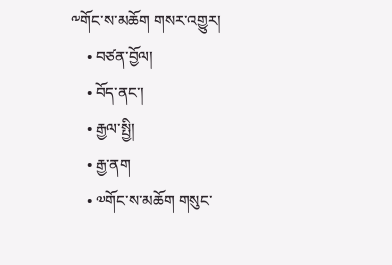༸གོང་ས་མཆོག གསར་འགྱུར།
    • བཙན་བྱོལ།
    • བོད་ནང་།
    • རྒྱལ་སྤྱི།
    • རྒྱ་ནག
    • ༧གོང་ས་མཆོག གསུང་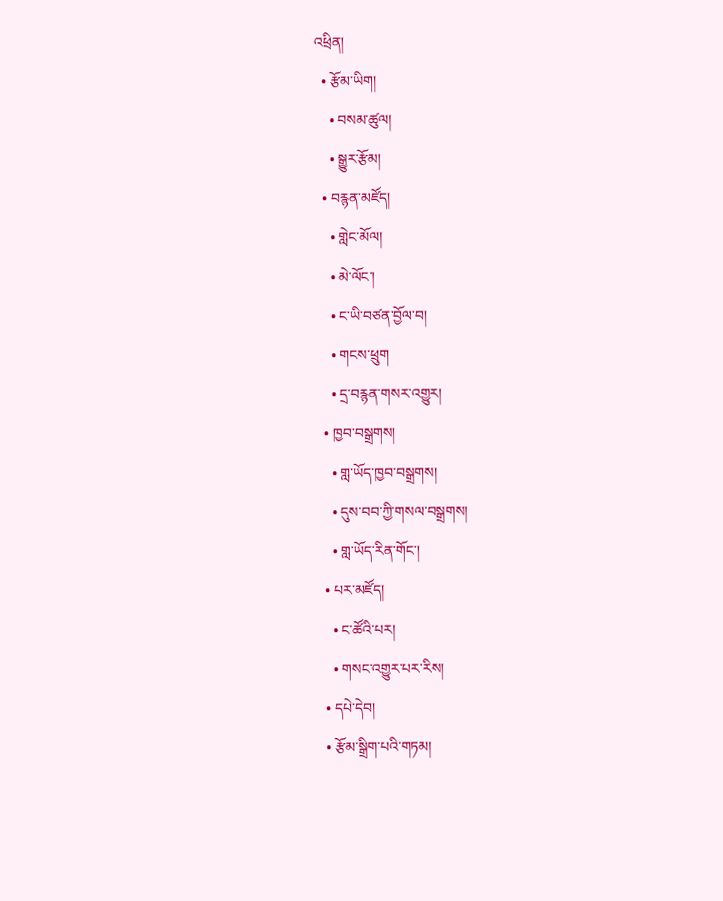འཕྲིན།
  • རྩོམ་ཡིག།
    • བསམ་ཚུལ།
    • སྒྱུར་རྩོམ།
  • བརྙན་མཛོད།
    • གླེང་མོལ།
    • མེ་ལོང་།
    • ང་ཡི་བཙན་བྱོལ་བ།
    • གངས་ཕྲུག
    • དྲ་བརྙན་གསར་འགྱུར།
  • ཁྱབ་བསྒྲགས།
    • གླ་ཡོད་ཁྱབ་བསྒྲགས།
    • དུས་བབ་ཀྱི་གསལ་བསྒྲགས།
    • གླ་ཡོད་རིན་གོང་།
  • པར་མཛོད།
    • ང་ཚོའི་པར།
    • གསང་འགྱུར་པར་རིས།
  • དཔེ་དེབ།
  • རྩོམ་སྒྲིག་པའི་གཏམ།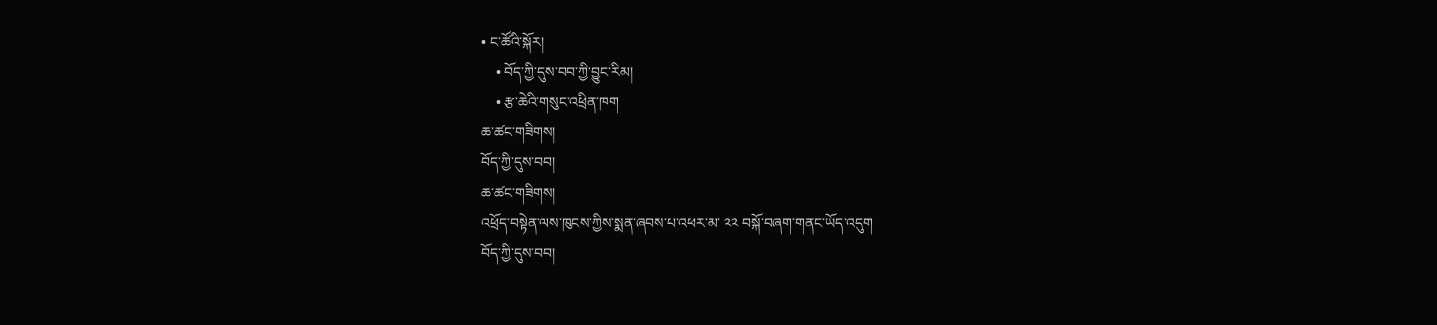• ང་ཚོའི་སྐོར།
    • བོད་ཀྱི་དུས་བབ་ཀྱི་བྱུང་རིམ།
    • རྩ་ཆེའི་གསུང་འཕྲིན་ཁག
ཆ་ཚང་གཟིགས།
བོད་ཀྱི་དུས་བབ།
ཆ་ཚང་གཟིགས།
འཕྲོད་བསྟེན་ལས་ཁུངས་ཀྱིས་སྨན་ཞབས་པ་འཕར་མ་ ༢༢ བསྐོ་བཞག་གནང་ཡོད་འདུག
བོད་ཀྱི་དུས་བབ།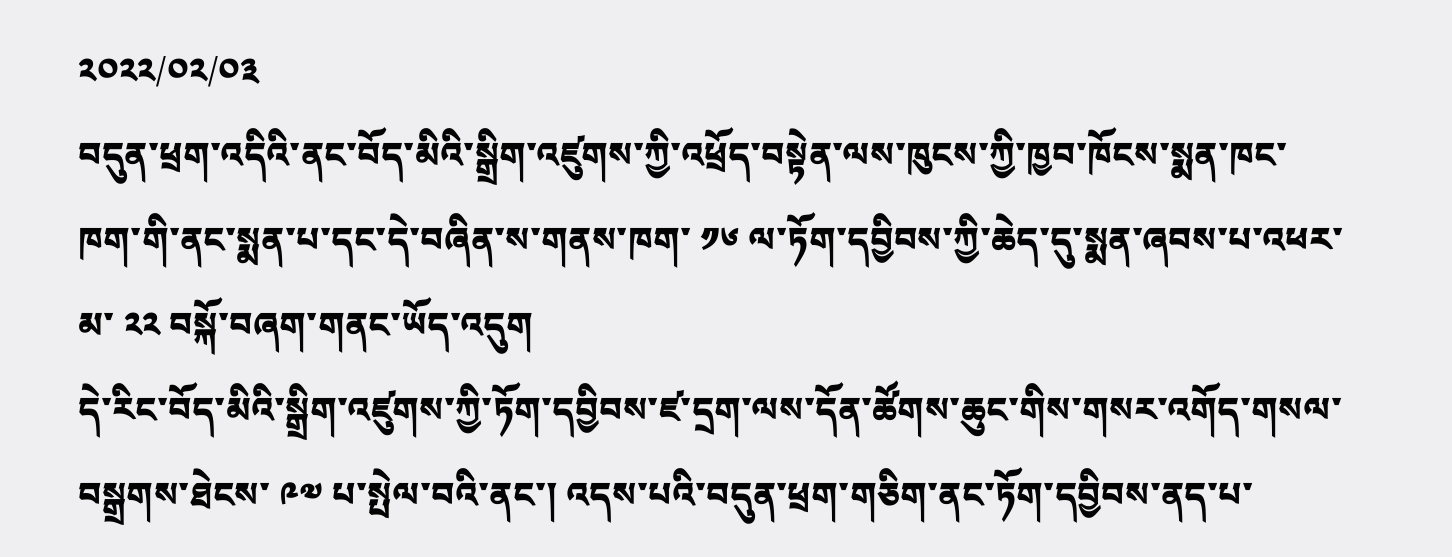༢༠༢༢/༠༢/༠༣
བདུན་ཕྲག་འདིའི་ནང་བོད་མིའི་སྒྲིག་འཛུགས་ཀྱི་འཕྲོད་བསྟེན་ལས་ཁུངས་ཀྱི་ཁྱབ་ཁོངས་སྨན་ཁང་ཁག་གི་ནང་སྨན་པ་དང་དེ་བཞིན་ས་གནས་ཁག་ ༡༦ ལ་ཏོག་དབྱིབས་ཀྱི་ཆེད་དུ་སྨན་ཞབས་པ་འཕར་མ་ ༢༢ བསྐོ་བཞག་གནང་ཡོད་འདུག
དེ་རིང་བོད་མིའི་སྒྲིག་འཛུགས་ཀྱི་ཏོག་དབྱིབས་ཛ་དྲག་ལས་དོན་ཚོགས་ཆུང་གིས་གསར་འགོད་གསལ་བསྒྲགས་ཐེངས་ ༩༧ པ་སྤེལ་བའི་ནང་། འདས་པའི་བདུན་ཕྲག་གཅིག་ནང་ཏོག་དབྱིབས་ནད་པ་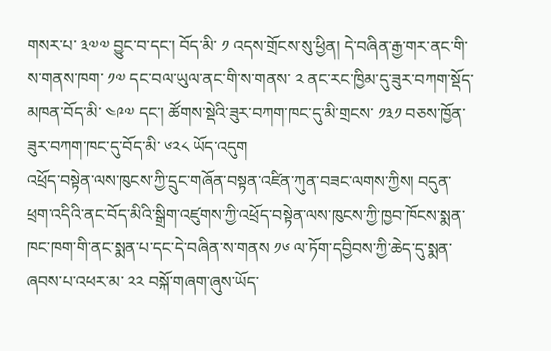གསར་པ་ ༣༧༧ བྱུང་བ་དང་། བོད་མི་ ༡ འདས་གྲོངས་སུ་ཕྱིན། དེ་བཞིན་རྒྱ་གར་ནང་གི་ས་གནས་ཁག་ ༡༧ དང་བལ་ཡུལ་ནང་གི་ས་གནས་ ༢ ནང་རང་ཁྱིམ་དུ་ཟུར་བཀག་སྡོད་མཁན་བོད་མི་ ༤༩༧ དང་། ཚོགས་སྡེའི་ཟུར་བཀག་ཁང་དུ་མི་གྲངས་ ༡༣༡ བཅས་ཁྱོན་ཟུར་བཀག་ཁང་དུ་བོད་མི་ ༦༢༨ ཡོད་འདུག
འཕྲོད་བསྟེན་ལས་ཁུངས་ཀྱི་དྲུང་གཞོན་བསྟན་འཛིན་ཀུན་བཟང་ལགས་ཀྱིས། བདུན་ཕྲག་འདིའི་ནང་བོད་མིའི་སྒྲིག་འཛུགས་ཀྱི་འཕྲོད་བསྟེན་ལས་ཁུངས་ཀྱི་ཁྱབ་ཁོངས་སྨན་ཁང་ཁག་གི་ནང་སྨན་པ་དང་དེ་བཞིན་ས་གནས ༡༦ ལ་ཏོག་དབྱིབས་ཀྱི་ཆེད་དུ་སྨན་ཞབས་པ་འཕར་མ་ ༢༢ བསྐོ་གཞག་ཞུས་ཡོད་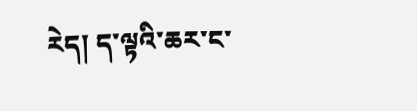རེད། ད་ལྟའི་ཆར་ང་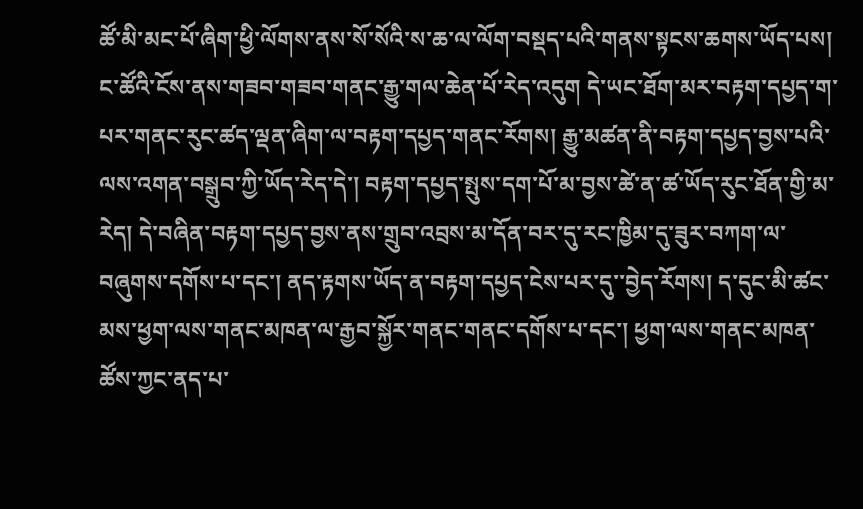ཚོ་མི་མང་པོ་ཞིག་ཕྱི་ལོགས་ནས་སོ་སོའི་ས་ཆ་ལ་ལོག་བསྡད་པའི་གནས་སྟངས་ཆགས་ཡོད་པས། ང་ཚོའི་ངོས་ནས་གཟབ་གཟབ་གནང་རྒྱུ་གལ་ཆེན་པོ་རེད་འདུག དེ་ཡང་ཐོག་མར་བརྟག་དཔྱད་ག་པར་གནང་རུང་ཚད་ལྡན་ཞིག་ལ་བརྟག་དཔྱད་གནང་རོགས། རྒྱུ་མཚན་ནི་བརྟག་དཔྱད་བྱས་པའི་ལས་འགན་བསྒྲུབ་ཀྱི་ཡོད་རེད་དེ་། བརྟག་དཔྱད་སྤུས་དག་པོ་མ་བྱས་ཚེ་ན་ཚ་ཡོད་རུང་ཐོན་གྱི་མ་རེད། དེ་བཞིན་བརྟག་དཔྱད་བྱས་ནས་གྲུབ་འབྲས་མ་དོན་བར་དུ་རང་ཁྱིམ་དུ་ཟུར་བཀག་ལ་བཞུགས་དགོས་པ་དང་། ནད་རྟགས་ཡོད་ན་བརྟག་དཔྱད་ངེས་པར་དུ་་བྱེད་རོགས། ད་དུང་མི་ཚང་མས་ཕྱག་ལས་གནང་མཁན་ལ་རྒྱབ་སྐྱོར་གནང་གནང་དགོས་པ་དང་། ཕྱག་ལས་གནང་མཁན་ཚོས་ཀྱང་ནད་པ་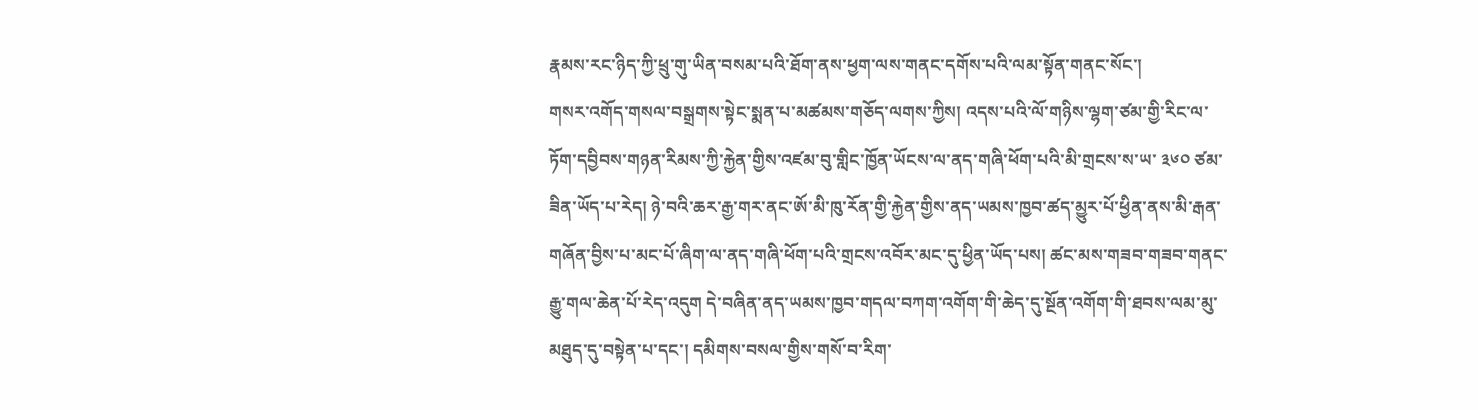རྣམས་རང་ཉིད་ཀྱི་ཕྲུ་གུ་ཡིན་བསམ་པའི་ཐོག་ནས་ཕྱག་ལས་གནང་དགོས་པའི་ལམ་སྟོན་གནང་སོང་།
གསར་འགོད་གསལ་བསྒྲགས་སྟེང་སྨན་པ་མཚམས་གཅོད་ལགས་ཀྱིས། འདས་པའི་ལོ་གཉིས་ལྷག་ཙམ་གྱི་རིང་ལ་ཏོག་དབྱིབས་གཉན་རིམས་ཀྱི་རྐྱེན་གྱིས་འཛམ་བུ་གླིང་ཁྱོན་ཡོངས་ལ་ནད་གཞི་ཕོག་པའི་མི་གྲངས་ས་ཡ་ ༣༦༠ ཙམ་ཟིན་ཡོད་པ་རེད། ཉེ་བའི་ཆར་རྒྱ་གར་ནང་ཨོ་མི་ཁུ་རོན་གྱི་རྐྱེན་གྱིས་ནད་ཡམས་ཁྱབ་ཚད་མྱུར་པོ་ཕྱིན་ནས་མི་རྒན་གཞོན་བྱིས་པ་མང་པོ་ཞིག་ལ་ནད་གཞི་ཕོག་པའི་གྲངས་འབོར་མང་དུ་ཕྱིན་ཡོད་པས། ཚང་མས་གཟབ་གཟབ་གནང་རྒྱུ་གལ་ཆེན་པོ་རེད་འདུག དེ་བཞིན་ནད་ཡམས་ཁྱབ་གདལ་བཀག་འགོག་གི་ཆེད་དུ་སྔོན་འགོག་གི་ཐབས་ལམ་མུ་མཐུད་དུ་བསྟེན་པ་དང་། དམིགས་བསལ་གྱིས་གསོ་བ་རིག་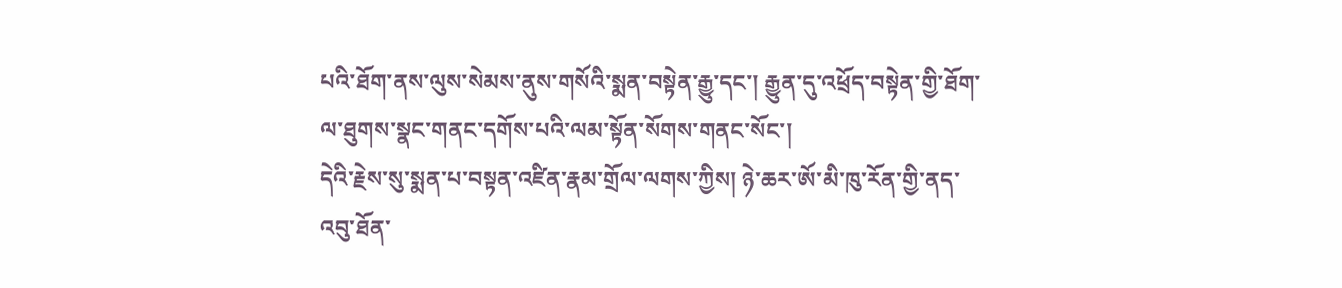པའི་ཐོག་ནས་ལུས་སེམས་ནུས་གསོའི་སྨན་བསྟེན་རྒྱུ་དང་། རྒྱུན་དུ་འཕྲོད་བསྟེན་གྱི་ཐོག་ལ་ཐུགས་སྣང་གནང་དགོས་པའི་ལམ་སྟོན་སོགས་གནང་སོང་།
དེའི་རྗེས་སུ་སྨན་པ་བསྟན་འཛིན་རྣམ་གྲོལ་ལགས་ཀྱིས། ཉེ་ཆར་ཨོ་མི་ཁུ་རོན་གྱི་ནད་འབུ་ཐོན་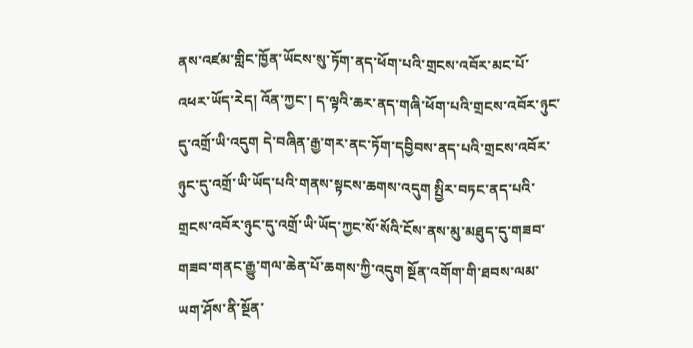ནས་འཛམ་གླིང་ཁྱོན་ཡོངས་སུ་ཏོག་ནད་ཕོག་པའི་གྲངས་འབོར་མང་པོ་འཕར་ཡོད་རེད། འོན་ཀྱང་། ད་ལྟའི་ཆར་ནད་གཞི་ཕོག་པའི་གྲངས་འབོར་ཉུང་དུ་འགྲོ་ཡི་འདུག དེ་བཞིན་རྒྱ་གར་ནང་ཏོག་དབྱིབས་ནད་པའི་གྲངས་འབོར་ཉུང་དུ་འགྲོ་ཡི་ཡོད་པའི་གནས་སྟངས་ཆགས་འདུག སྤྱིར་བཏང་ནད་པའི་གྲངས་འབོར་ཉུང་དུ་འགྲོ་ཡི་ཡོད་ཀྱང་སོ་སོའི་ངོས་ནས་མུ་མཐུད་དུ་གཟབ་གཟབ་གནང་རྒྱུ་གལ་ཆེན་པོ་ཆགས་ཀྱི་འདུག སྔོན་འགོག་གི་ཐབས་ལམ་ཡག་ཤོས་ནི་སྔོན་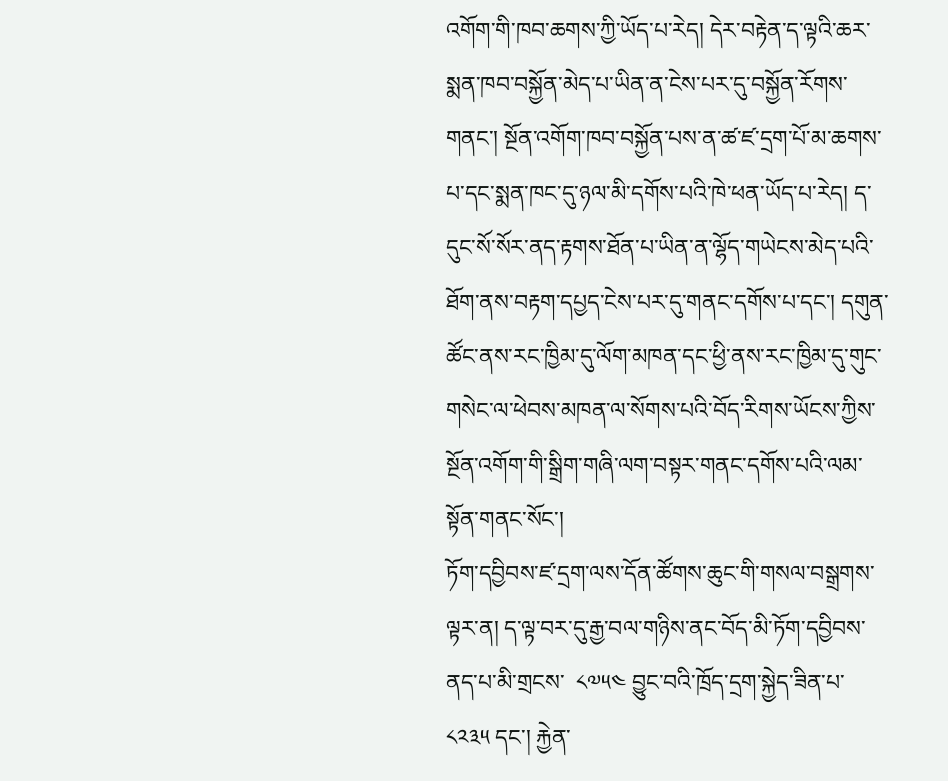འགོག་གི་ཁབ་ཆགས་ཀྱི་ཡོད་པ་རེད། དེར་བརྟེན་ད་ལྟའི་ཆར་སྨན་ཁབ་བསྐྱོན་མེད་པ་ཡིན་ན་ངེས་པར་དུ་བསྐྱོན་རོགས་གནང་། སྔོན་འགོག་ཁབ་བསྐྱོན་པས་ན་ཚ་ཛ་དྲག་པོ་མ་ཆགས་པ་དང་སྨན་ཁང་དུ་ཉལ་མི་དགོས་པའི་ཁེ་ཕན་ཡོད་པ་རེད། ད་དུང་སོ་སོར་ནད་རྟགས་ཐོན་པ་ཡིན་ན་ལྷོད་གཡེངས་མེད་པའི་ཐོག་ནས་བརྟག་དཔྱད་ངེས་པར་དུ་གནང་དགོས་པ་དང་། དགུན་ཚོང་ནས་རང་ཁྱིམ་དུ་ལོག་མཁན་དང་ཕྱི་ནས་རང་ཁྱིམ་དུ་གུང་གསེང་ལ་ཕེབས་མཁན་ལ་སོགས་པའི་བོད་རིགས་ཡོངས་ཀྱིས་སྔོན་འགོག་གི་སྒྲིག་གཞི་ལག་བསྟར་གནང་དགོས་པའི་ལམ་སྟོན་གནང་སོང་།
ཏོག་དབྱིབས་ཛ་དྲག་ལས་དོན་ཚོགས་ཆུང་གི་གསལ་བསྒྲགས་ལྟར་ན། ད་ལྟ་བར་དུ་རྒྱ་བལ་གཉིས་ནང་བོད་མི་ཏོག་དབྱིབས་ནད་པ་མི་གྲངས་  ༨༧༥༤ བྱུང་བའི་ཁྲོད་དྲག་སྐྱེད་ཟིན་པ་ ༨༢༣༥ དང་། རྐྱེན་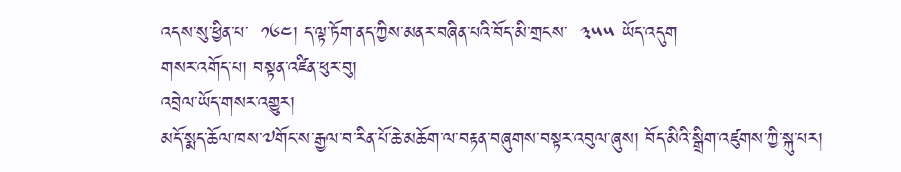འདས་སུ་ཕྱིན་པ་  ༡༦༤། ད་ལྟ་ཏོག་ནད་ཀྱིས་མནར་བཞིན་པའི་བོད་མི་གྲངས་  ༣༥༥ ཡོད་འདུག
གསར་འགོད་པ། བསྟན་འཛིན་ཕུར་བུ།
འབྲེལ་ཡོད་གསར་འགྱུར།
མདོ་སྨད་ཆོལ་ཁས་༧གོང་ས་རྒྱལ་བ་རིན་པོ་ཆེ་མཆོག་ལ་བརྟན་བཞུགས་བསྟར་འབུལ་ཞུས། བོད་མིའི་སྒྲིག་འཛུགས་ཀྱི་སྐུ་པར།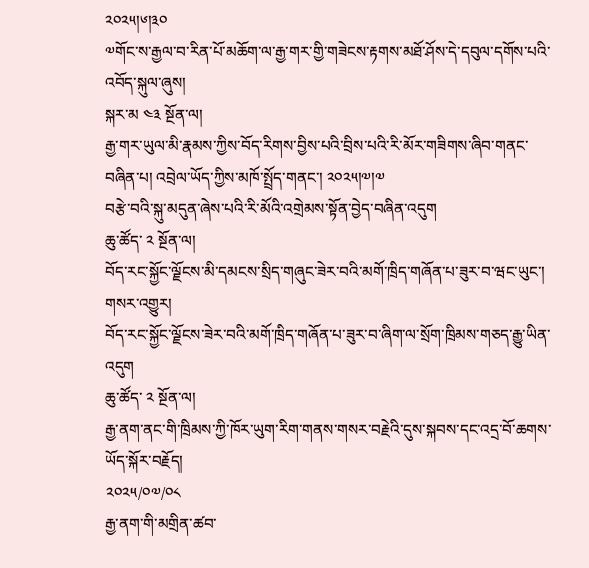༢༠༢༥།༦།༣༠
༧གོང་ས་རྒྱལ་བ་རིན་པོ་མཆོག་ལ་རྒྱ་གར་གྱི་གཟེངས་རྟགས་མཐོ་ཤོས་དེ་དབུལ་དགོས་པའི་འབོད་སྐུལ་ཞུས།
སྐར་མ ༤༣ སྔོན་ལ།
རྒྱ་གར་ཡུལ་མི་རྣམས་ཀྱིས་བོད་རིགས་བྱིས་པའི་བྲིས་པའི་རི་མོར་གཟིགས་ཞིབ་གནང་བཞིན་པ། འབྲེལ་ཡོད་ཀྱིས་མཁོ་སྤྲོད་གནང་། ༢༠༢༥།༧།༧
བརྩེ་བའི་སྐུ་མདུན་ཞེས་པའི་རི་མོའི་འགྲེམས་སྟོན་བྱེད་བཞིན་འདུག
ཆུ་ཚོད་ ༢ སྔོན་ལ།
བོད་རང་སྐྱོང་ལྗོངས་མི་དམངས་སྲིད་གཞུང་ཟེར་བའི་མགོ་ཁྲིད་གཞོན་པ་ཟུར་བ་ཝང་ཡུང་།
གསར་འགྱུར།
བོད་རང་སྐྱོང་ལྗོངས་ཟེར་བའི་མགོ་ཁྲིད་གཞོན་པ་ཟུར་བ་ཞིག་ལ་སྲོག་ཁྲིམས་གཅད་རྒྱུ་ཡིན་འདུག
ཆུ་ཚོད་ ༢ སྔོན་ལ།
རྒྱ་ནག་ནང་གི་ཁྲིམས་ཀྱི་ཁོར་ཡུག་རིག་གནས་གསར་བརྗེའི་དུས་སྐབས་དང་འདྲ་བོ་ཆགས་ཡོད་སྐོར་བརྗོད།
༢༠༢༥/༠༧/༠༨
རྒྱ་ནག་གི་མགྲིན་ཚབ་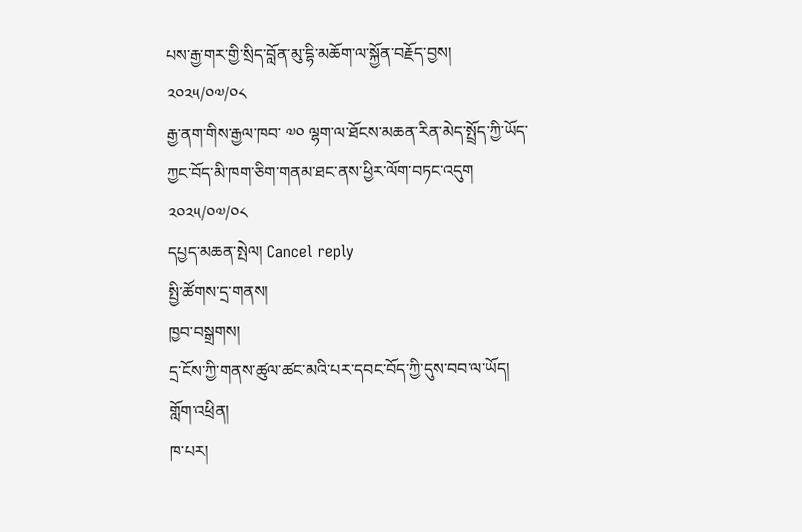པས་རྒྱ་གར་གྱི་སྲིད་བློན་མུ་དྷི་མཆོག་ལ་སྐྱོན་བརྗོད་བྱས།
༢༠༢༥/༠༧/༠༨
རྒྱ་ནག་གིས་རྒྱལ་ཁབ་ ༧༠ ལྷག་ལ་ཐོངས་མཆན་རིན་མེད་སྤྲོད་ཀྱི་ཡོད་ཀྱང་བོད་མི་ཁག་ཅིག་གནམ་ཐང་ནས་ཕྱིར་ལོག་བཏང་འདུག
༢༠༢༥/༠༧/༠༨
དཔྱད་མཆན་སྤེལ། Cancel reply
སྤྱི་ཚོགས་དྲ་གནས།
ཁྱབ་བསྒྲགས།
དྲ་ངོས་ཀྱི་གནས་ཚུལ་ཚང་མའི་པར་དབང་བོད་ཀྱི་དུས་བབ་ལ་ཡོད།
གློག་འཕྲིན།
ཁ་པར།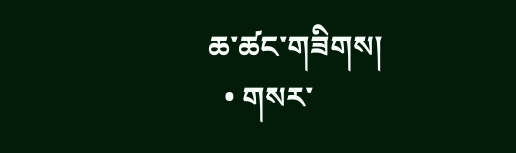ཆ་ཚང་གཟིགས།
  • གསར་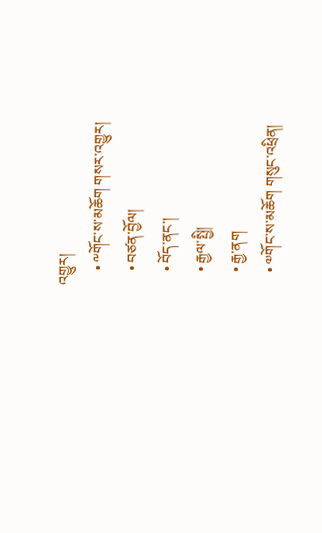འགྱུར།
    • ༸གོང་ས་མཆོག གསར་འགྱུར།
    • བཙན་བྱོལ།
    • བོད་ནང་།
    • རྒྱལ་སྤྱི།
    • རྒྱ་ནག
    • ༧གོང་ས་མཆོག གསུང་འཕྲིན།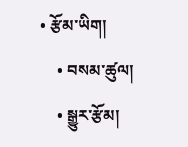• རྩོམ་ཡིག།
    • བསམ་ཚུལ།
    • སྒྱུར་རྩོམ།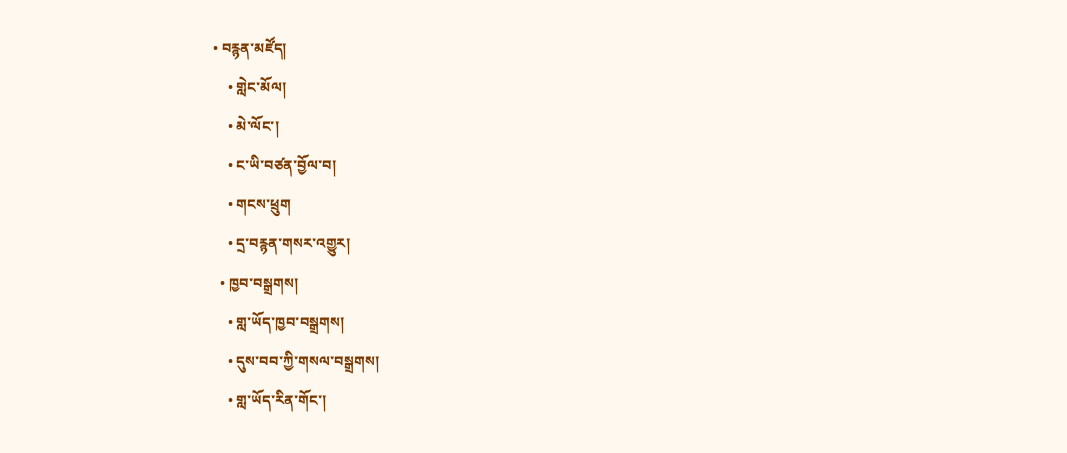• བརྙན་མཛོད།
    • གླེང་མོལ།
    • མེ་ལོང་།
    • ང་ཡི་བཙན་བྱོལ་བ།
    • གངས་ཕྲུག
    • དྲ་བརྙན་གསར་འགྱུར།
  • ཁྱབ་བསྒྲགས།
    • གླ་ཡོད་ཁྱབ་བསྒྲགས།
    • དུས་བབ་ཀྱི་གསལ་བསྒྲགས།
    • གླ་ཡོད་རིན་གོང་།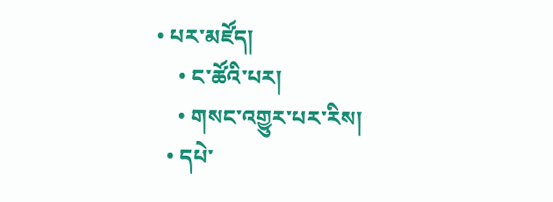• པར་མཛོད།
    • ང་ཚོའི་པར།
    • གསང་འགྱུར་པར་རིས།
  • དཔེ་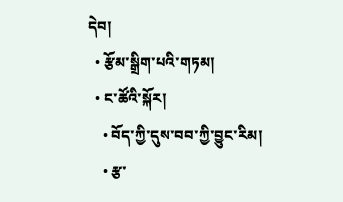དེབ།
  • རྩོམ་སྒྲིག་པའི་གཏམ།
  • ང་ཚོའི་སྐོར།
    • བོད་ཀྱི་དུས་བབ་ཀྱི་བྱུང་རིམ།
    • རྩ་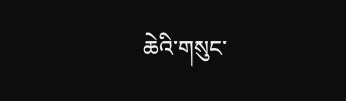ཆེའི་གསུང་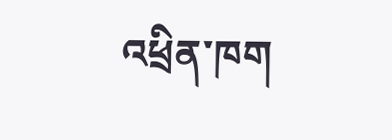འཕྲིན་ཁག